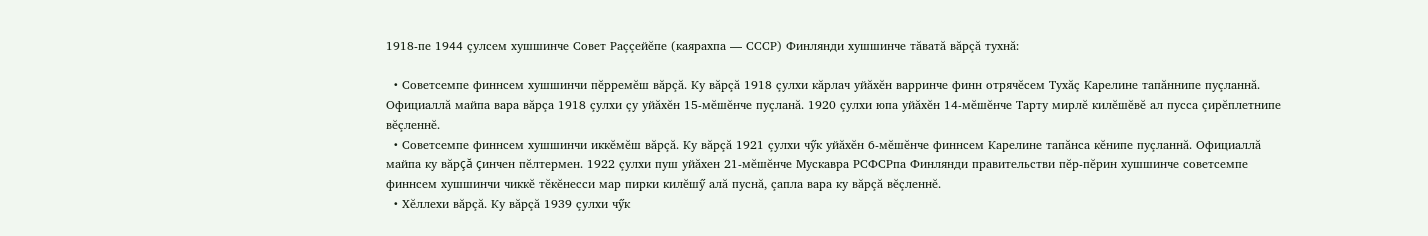1918-пе 1944 çулсем хушшинче Совет Раççейĕпе (каярахпа — СССР) Финлянди хушшинче тăватă вăрçă тухнă:

  • Советсемпе финнсем хушшинчи пĕрремĕш вăрçă. Ку вăрçă 1918 çулхи кăрлач уйăхĕн варринче финн отрячĕсем Тухăç Карелине тапăннипе пуçланнă. Официаллă майпа вара вăрçа 1918 çулхи çу уйăхĕн 15-мĕшĕнче пуçланă. 1920 çулхи юпа уйăхĕн 14-мĕшĕнче Тарту мирлĕ килĕшĕвĕ ал пусса çирĕплетнипе вĕçленнĕ.
  • Советсемпе финнсем хушшинчи иккĕмĕш вăрçă. Ку вăрçă 1921 çулхи чӳк уйăхĕн 6-мĕшĕнче финнсем Карелине тапăнса кĕнипе пуçланнă. Официаллă майпа ку вăрçă çинчен пĕлтермен. 1922 çулхи пуш уйăхен 21-мĕшĕнче Мускавра РСФСРпа Финлянди правительстви пĕр-пĕрин хушшинче советсемпе финнсем хушшинчи чиккĕ тĕкĕнесси мар пирки килĕшӳ алă пуснă, çапла вара ку вăрçă вĕçленнĕ.
  • Хĕллехи вăрçă. Ку вăрçă 1939 çулхи чӳк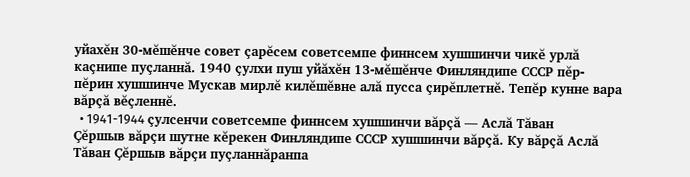уйахĕн 30-мĕшĕнче совет çарĕсем советсемпе финнсем хушшинчи чикĕ урлă каçнипе пуçланнă. 1940 çулхи пуш уйăхĕн 13-мĕшĕнче Финляндипе СССР пĕр-пĕрин хушшинче Мускав мирлĕ килĕшĕвне алă пусса çирĕплетнĕ. Тепĕр кунне вара вăрçă вĕçленнĕ.
  • 1941-1944 çулсенчи советсемпе финнсем хушшинчи вăрçă — Аслă Тăван Çĕршыв вăрçи шутне кĕрекен Финляндипе СССР хушшинчи вăрçă. Ку вăрçă Аслă Тăван Çĕршыв вăрçи пуçланнăранпа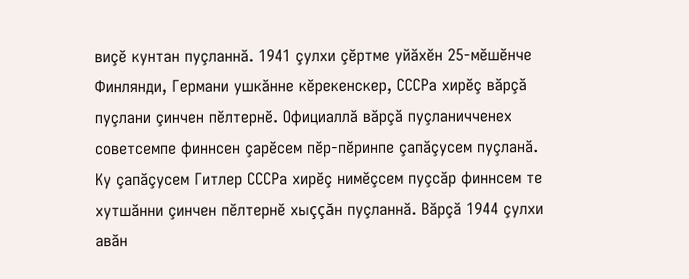виçĕ кунтан пуçланнă. 1941 çулхи çĕртме уйăхĕн 25-мĕшĕнче Финлянди, Германи ушкăнне кĕрекенскер, СССРа хирĕç вăрçă пуçлани çинчен пĕлтернĕ. Официаллă вăрçă пуçланичченех советсемпе финнсен çарĕсем пĕр-пĕринпе çапăçусем пуçланă. Ку çапăçусем Гитлер СССРа хирĕç нимĕçсем пуçсăр финнсем те хутшăнни çинчен пĕлтернĕ хыççăн пуçланнă. Вăрçă 1944 çулхи авăн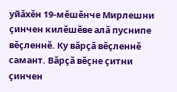уйăхĕн 19-мĕшĕнче Мирлешни çинчен килĕшĕве алă пуснипе вĕçленнĕ. Ку вăрçă вĕçленнĕ самант. Вăрçă вĕçне çитни çинчен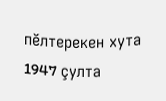пĕлтерекен хута 1947 çулта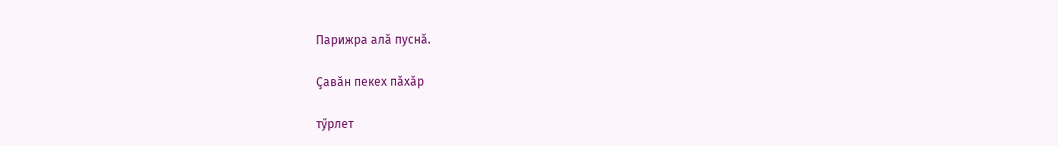Парижра алă пуснă.

Çавăн пекех пăхăр

тӳрлет